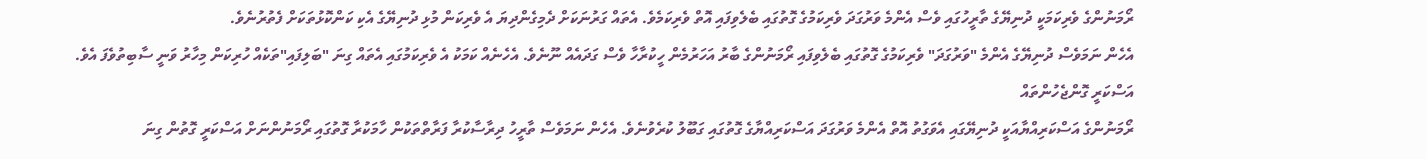ރޯމަނުންގެ ވެރިކަމަކީ ދުނިޔޭގެ ތާރީހުގައި ވެސް އެންމެ ވަރުގަދަ ވެރިކަމުގެ ގޮތުގައި ބެލެވިފައި އޮތް ވެރިކަމެވެ. އެތައް ގަރުނަކަށް ދެމިގެންދިޔަ އެ ވެރިކަން މުޅި ދުނިޔޭގެ އެކި ކަންކޮޅުތަކަށް ފެތުރުނެވެ.
އެހެން ނަމަވެސް ދުނިޔޭގެ އެންމެ "ވަރުގަދަ" ވެރިކަމުގެ ގޮތުގައި ބެލެވިފައި ރޯމަނުންގެ ބާރު އަހަރުމެން ހީކުރާހާ ވެސް ގަދައެއް ނޫނެވެ. އެހެނެއް ކަމަކު އެ ވެރިކަމުގައި އެތައް ގިނަ "ބަލިފައި"ތަކެއް ހުރިކަން މިހާރު ވަނީ ސާބިތުވެފަ އެވެ.
އަސްކަރީ ގޮންޖެހުންތައް
ރޯމަނުންގެ އަސްކަރިއްޔާއަކީ ދުނިޔޭގައި އެވަގުތު އޮތް އެންމެ ވަރުގަދަ އަސްކަރިއްޔާގެ ގޮތުގައި ގަބޫލު ކުރެވުނެވެ. އެހެން ނަމަވެސް ތާރީހު ދިރާސާކުރާ ފަރާތްތަކުން ހާމަކުރާ ގޮތުގައި ރޯމަނުންނަށް އަސްކަރީ ގޮތުން ގިނަ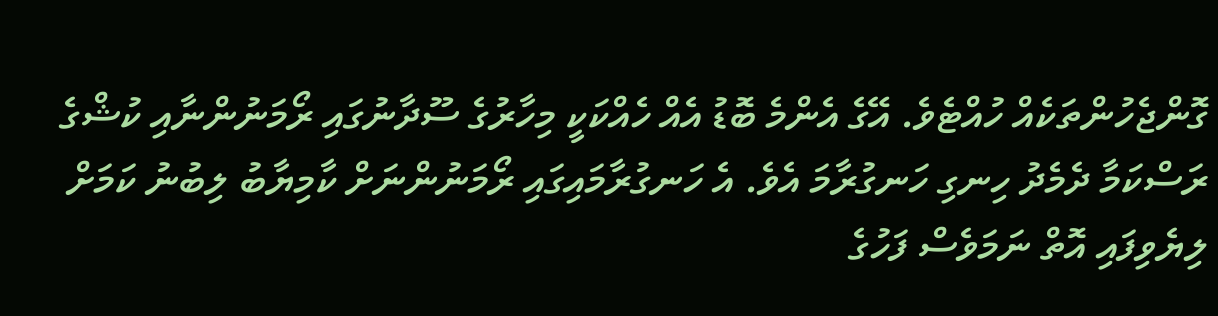ގޮންޖެހުންތަކެއް ހުއްޓެވެ. އޭގެ އެންމެ ބޮޑު އެއް ހެއްކަކީ މިހާރުގެ ސޫދާނުގައި ރޯމަނުންނާއި ކުޝްގެ ރަސްކަމާ ދެމެދު ހިނގި ހަނގުރާމަ އެވެ. އެ ހަނގުރާމައިގައި ރޯމަނުންނަށް ކާމިޔާބު ލިބުނު ކަމަށް ލިޔެވިފައި އޮތް ނަމަވެސް ފަހުގެ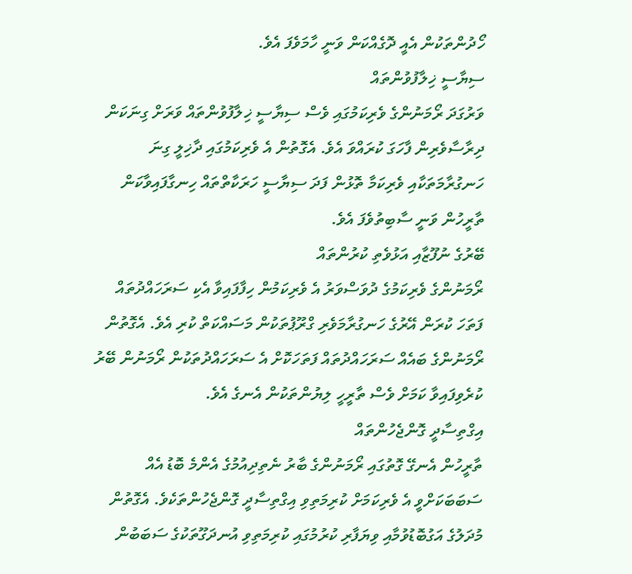ހޯދުންތަކުން އެއީ ދޮގެއްކަން ވަނީ ހާމަވެފަ އެވެ.
ސިޔާސީ ޚިލާފުވުންތައް
ވަރުގަދަ ރޯމަނުންގެ ވެރިކަމުގައި ވެސް ސިޔާސީ ޚިލާފުވުންތައް ވަރަށް ގިނަކަން ދިރާސާވެރިން ފާހަގަ ކުރައްވަ އެވެ. އެގޮތުން އެ ވެރިކަމުގައި ދާޚިލީ ގިނަ ހަނގުރާމަތަކާއި ވެރިކަމާ ތޮޅުން ފަދަ ސިޔާސީ ހަރަކާތްތައް ހިނގާފައިވާކަން ތާރީހުން ވަނީ ސާބިތުވެފަ އެވެ.
ބޭރުގެ ނުފޫޒާއި އަޅުވެތި ކުރުންތައް
ރޯމަނުންގެ ވެރިކަމުގެ ދުވަސްވަރު އެ ވެރިކަމުން ހިފާފައިވާ އެކި ސަރަހައްދުތައް ފަތަހަ ކުރަން އޭރުގެ ހަނގުރާމަވެރި ގްރޫޕުތަކުން މަސައްކަތް ކުރި އެވެ. އެގޮތުން ރޯމަނުންގެ ބައެއް ސަރަހައްދުތައް ފަތަހަކޮށް އެ ސަރަހައްދުތަކުން ރޯމަނުން ބޭރު ކުރެވިފައިވާ ކަމަށް ވެސް ތާރީހީ ލިޔުންތަކުން އެނގެ އެވެ.
އިގްތިސާދީ ގޮންޖެހުންތައް
ތާރީހުން އެނގޭ ގޮތުގައި ރޯމަނުންގެ ބާރު ނެތިދިއުމުގެ އެންމެ ބޮޑު އެއް ސަބަބަކަށްވީ އެ ވެރިކަމަށް ކުރިމަތިވި އިގްތިސާދީ ގޮންޖެހުންތަކެވެ. އެގޮތުން މުދަލުގެ އަގުބޮޑުވުމާއި ވިޔަފާރި ކުރުމުގައި ކުރިމަތިވި އުނދަގޫތަކުގެ ސަބަބުން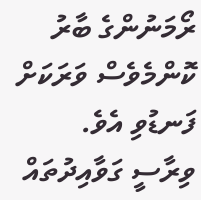ރޯމަނުންގެ ބާރު ކޮންމެވެސް ވަރަކަށް ފަނޑުވި އެވެ.
ވިރާސީ ގަވާއިދުތައް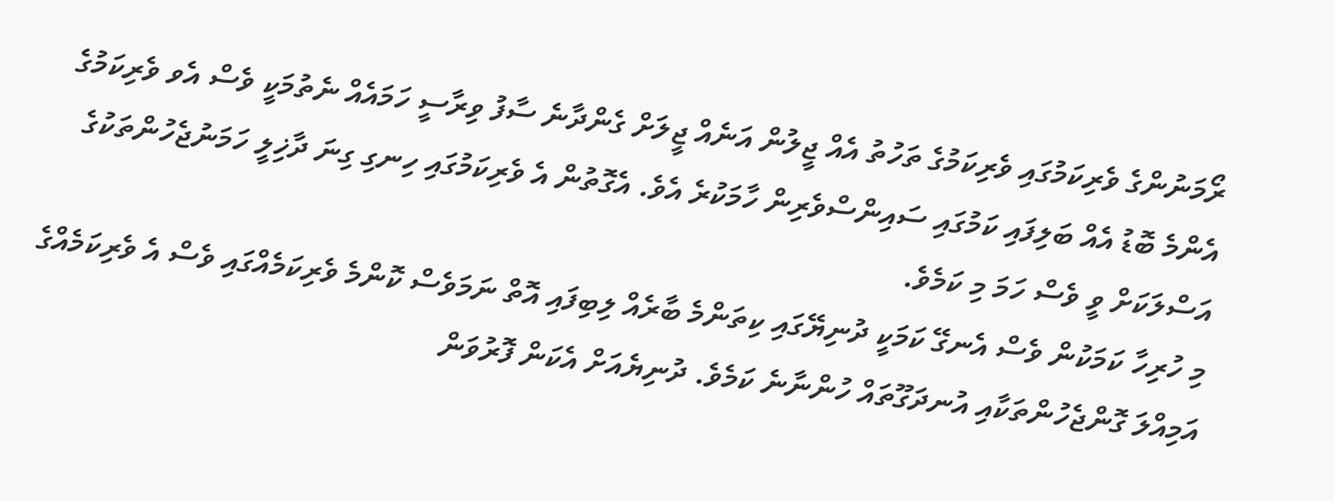ރޯމަނުންގެ ވެރިކަމުގައި ވެރިކަމުގެ ތަހުތު އެއް ޖީލުން އަނެއް ޖީލަށް ގެންދާނެ ސާފު ވިރާސީ ހަމައެއް ނެތުމަކީ ވެސް އެވ ވެރިކަމުގެ އެންމެ ބޮޑު އެއް ބަލިފައި ކަމުގައި ސައިންސްވެރިން ހާމަކުރެ އެވެ. އެގޮތުން އެ ވެރިކަމުގައި ހިނގި ގިނަ ދާޚިލީ ހަމަނުޖެހުންތަކުގެ އަސްލަކަށް ވީ ވެސް ހަމަ މި ކަމެވެ.
މި ހުރިހާ ކަމަކުން ވެސް އެނގޭ ކަމަކީ ދުނިޔޭގައި ކިތަންމެ ބާރެއް ލިބިފައި އޮތް ނަމަވެސް ކޮންމެ ވެރިކަމެއްގައި ވެސް އެ ވެރިކަމެއްގެ އަމިއްލަ ގޮންޖެހުންތަކާއި އުނދަގޫތައް ހުންނާނެ ކަމެވެ. ދުނިޔެއަށް އެކަން ފޮރުވަން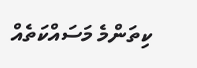ކިތަންމެ މަސައްކަތެއް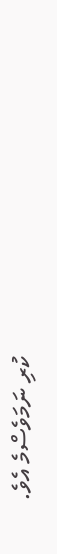ކުރި ނަމަވެސްމެ އެވެ.